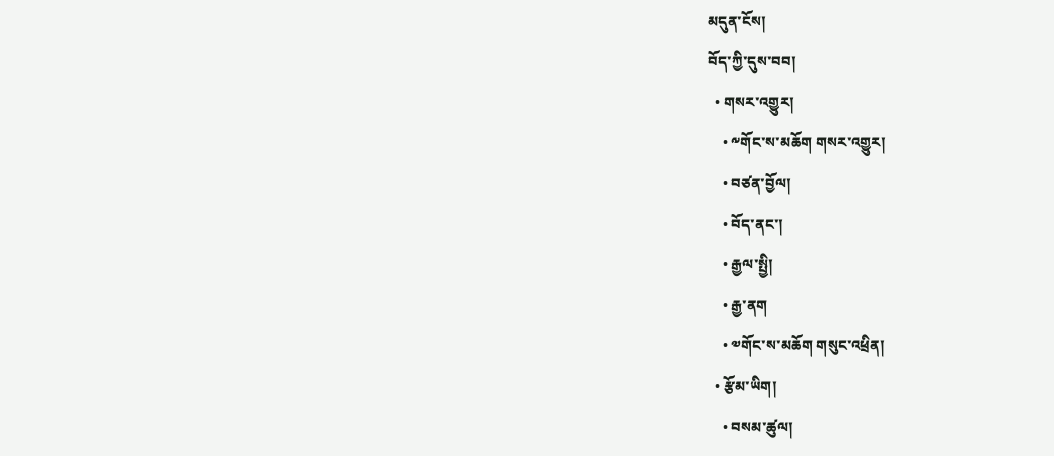མདུན་ངོས།
བོད་ཀྱི་དུས་བབ།
  • གསར་འགྱུར།
    • ༸གོང་ས་མཆོག གསར་འགྱུར།
    • བཙན་བྱོལ།
    • བོད་ནང་།
    • རྒྱལ་སྤྱི།
    • རྒྱ་ནག
    • ༧གོང་ས་མཆོག གསུང་འཕྲིན།
  • རྩོམ་ཡིག།
    • བསམ་ཚུལ།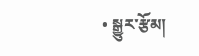• སྒྱུར་རྩོམ།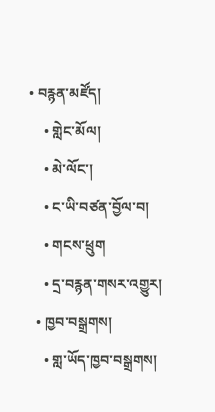• བརྙན་མཛོད།
    • གླེང་མོལ།
    • མེ་ལོང་།
    • ང་ཡི་བཙན་བྱོལ་བ།
    • གངས་ཕྲུག
    • དྲ་བརྙན་གསར་འགྱུར།
  • ཁྱབ་བསྒྲགས།
    • གླ་ཡོད་ཁྱབ་བསྒྲགས།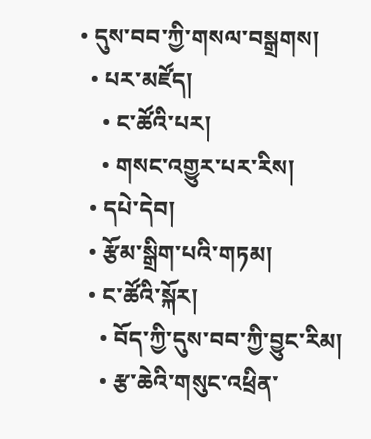• དུས་བབ་ཀྱི་གསལ་བསྒྲགས།
  • པར་མཛོད།
    • ང་ཚོའི་པར།
    • གསང་འགྱུར་པར་རིས།
  • དཔེ་དེབ།
  • རྩོམ་སྒྲིག་པའི་གཏམ།
  • ང་ཚོའི་སྐོར།
    • བོད་ཀྱི་དུས་བབ་ཀྱི་བྱུང་རིམ།
    • རྩ་ཆེའི་གསུང་འཕྲིན་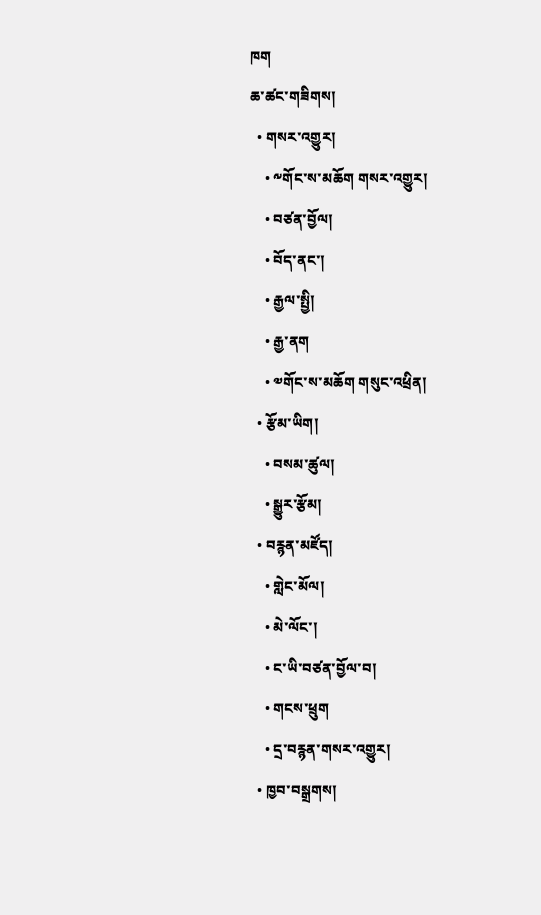ཁག
ཆ་ཚང་གཟིགས།
  • གསར་འགྱུར།
    • ༸གོང་ས་མཆོག གསར་འགྱུར།
    • བཙན་བྱོལ།
    • བོད་ནང་།
    • རྒྱལ་སྤྱི།
    • རྒྱ་ནག
    • ༧གོང་ས་མཆོག གསུང་འཕྲིན།
  • རྩོམ་ཡིག།
    • བསམ་ཚུལ།
    • སྒྱུར་རྩོམ།
  • བརྙན་མཛོད།
    • གླེང་མོལ།
    • མེ་ལོང་།
    • ང་ཡི་བཙན་བྱོལ་བ།
    • གངས་ཕྲུག
    • དྲ་བརྙན་གསར་འགྱུར།
  • ཁྱབ་བསྒྲགས།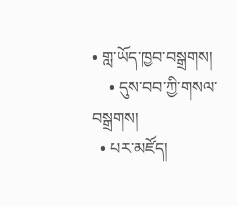• གླ་ཡོད་ཁྱབ་བསྒྲགས།
    • དུས་བབ་ཀྱི་གསལ་བསྒྲགས།
  • པར་མཛོད།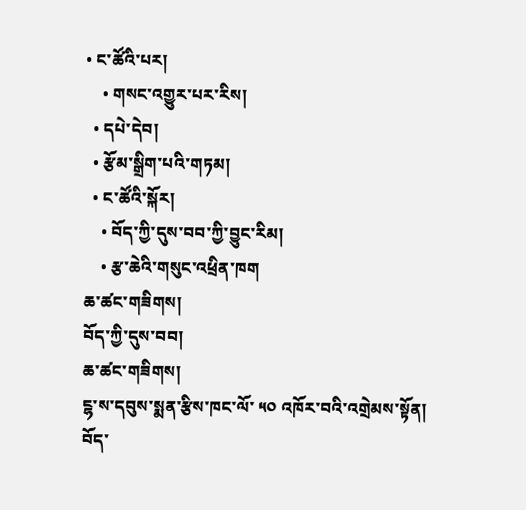• ང་ཚོའི་པར།
    • གསང་འགྱུར་པར་རིས།
  • དཔེ་དེབ།
  • རྩོམ་སྒྲིག་པའི་གཏམ།
  • ང་ཚོའི་སྐོར།
    • བོད་ཀྱི་དུས་བབ་ཀྱི་བྱུང་རིམ།
    • རྩ་ཆེའི་གསུང་འཕྲིན་ཁག
ཆ་ཚང་གཟིགས།
བོད་ཀྱི་དུས་བབ།
ཆ་ཚང་གཟིགས།
ངྷ་ས་དབུས་སྨན་རྩིས་ཁང་ལོ་ ༥༠ འཁོར་བའི་འགྲེམས་སྟོན།
བོད་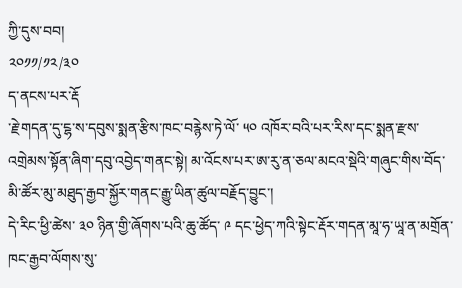ཀྱི་དུས་བབ།
༢༠༡༡/༡༢/༣༠
ད་ནངས་པར་རྡོ
་རྗེ་གདན་དུ་ངྷ་ས་དབུས་སྨན་རྩིས་ཁང་བརྙེས་ཏེ་ལོ་ ༥༠ འཁོར་བའི་པར་རིས་དང་སྨན་རྫས་འགྲེམས་སྟོན་ཞིག་དབུ་འབྱེད་གནང་སྟེ། མ་འོངས་པར་ཨ་རུ་ན་ཅལ་མངའ་སྡེའི་གཞུང་གིས་བོད་མི་ཚོར་མུ་མཐུད་རྒྱབ་སྐྱོར་གནང་རྒྱུ་ཡིན་ཚུལ་བརྗོད་བྱུང་།
དེ་རིང་ཕྱི་ཚེས་ ༣༠ ཉིན་གྱི་ཞོགས་པའི་ཆུ་ཚོད་ ༩ དང་ཕྱེད་ཀའི་སྟེང་རྡོར་གདན་མཱ་ཧ་ཡཱ་ན་མགྲོན་ཁང་རྒྱབ་ལོགས་སུ་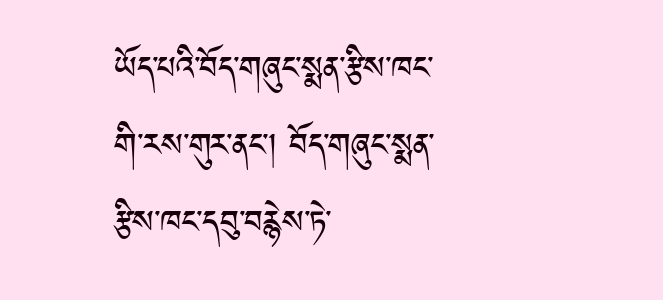ཡོད་པའི་བོད་གཞུང་སྨན་རྩིས་ཁང་གི་རས་གུར་ནང་། བོད་གཞུང་སྨན་རྩིས་ཁང་དབུ་བརྙེས་ཏེ་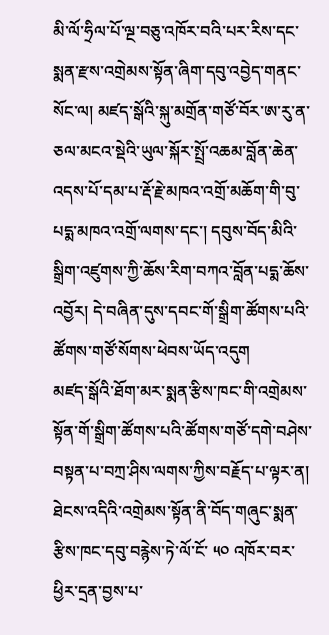མི་ལོ་ཧྲིལ་པོ་ལྔ་བཅུ་འཁོར་བའི་པར་རིས་དང་སྨན་རྫས་འགྲེམས་སྟོན་ཞིག་དབུ་འབྱེད་གནང་སོང་ལ། མཛད་སྒོའི་སྐུ་མགྲོན་གཙོ་བོར་ཨ་རུ་ན་ཅལ་མངའ་སྡེའི་ཡུལ་སྐོར་སྤྲོ་འཆམ་བློན་ཆེན་འདས་པོ་དམ་པ་རྡོ་རྗེ་མཁའ་འགྲོ་མཆོག་གི་བུ་པདྨ་མཁའ་འགྲོ་ལགས་དང་། དབུས་བོད་མིའི་སྒྲིག་འཛུགས་ཀྱི་ཆོས་རིག་བཀའ་བློན་པདྨ་ཆོས་འབྱོར། དེ་བཞིན་དུས་དབང་གོ་སྒྲིག་ཚོགས་པའི་ཚོགས་གཙོ་སོགས་ཕེབས་ཡོད་འདུག
མཛད་སྒོའི་ཐོག་མར་སྨན་རྩིས་ཁང་གི་འགྲེམས་སྟོན་གོ་སྒྲིག་ཚོགས་པའི་ཚོགས་གཙོ་དགེ་བཤེས་བསྟན་པ་བཀྲ་ཤིས་ལགས་ཀྱིས་བརྗོད་པ་ལྟར་ན། ཐེངས་འདིའི་འགྲེམས་སྟོན་ནི་བོད་གཞུང་སྨན་རྩིས་ཁང་དབུ་བརྙེས་ཏེ་ལོ་ངོ་ ༥༠ འཁོར་བར་ཕྱིར་དྲན་བྱས་པ་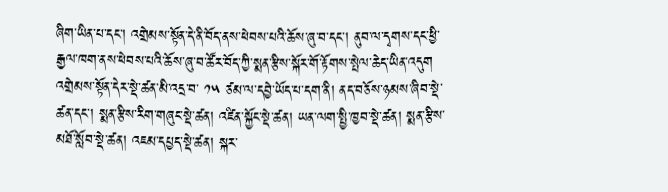ཞིག་ཡིན་པ་དང་། འགྲེམས་སྟོན་དེ་ནི་བོད་ནས་ཕེབས་པའི་ཆོས་ཞུ་བ་དང་། ནུབ་ལ་དྭགས་དང་ཕྱི་རྒྱལ་ཁག་ནས་ཕེབས་པའི་ཆོས་ཞུ་བ་ཚོར་བོད་ཀྱི་སྨན་རྩིས་སྐོར་གོ་རྟོགས་སྤེལ་ཆེད་ཡིན་འདུག
འགྲེམས་སྟོན་དེར་སྡེ་ཚན་མི་འདྲ་བ་ ༡༥ ཙམ་ལ་དབྱེ་ཡོད་པ་དག་ནི། ནད་བཅོས་ཉམས་ཞིབ་སྡེ་ཚན་དང་། སྨན་རྩིས་རིག་གཞུང་སྡེ་ཚན། འཛིན་སྐྱོང་སྡེ་ཚན། ཡན་ལག་སྤྱི་ཁྱབ་སྡེ་ཚན། སྨན་རྩིས་མཐོ་སློབ་སྡེ་ཚན། འཇམ་དཔྱད་སྡེ་ཚན། སྐར་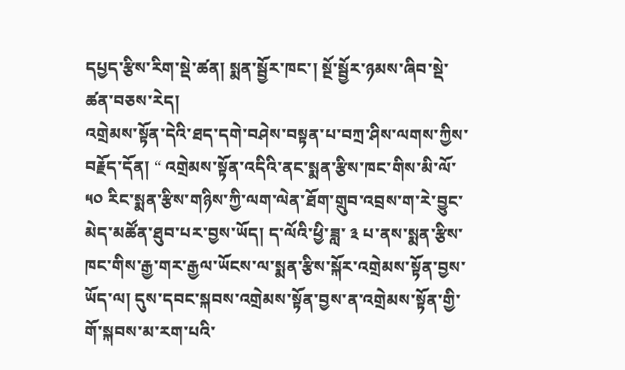དཔྱད་རྩིས་རིག་སྡེ་ཚན། སྨན་སྦྱོར་ཁང་། སྔོ་སྦྱོར་ཉམས་ཞིབ་སྡེ་ཚན་བཅས་རེད།
འགྲེམས་སྟོན་དེའི་ཐད་དགེ་བཤེས་བསྟན་པ་བཀྲ་ཤིས་ལགས་ཀྱིས་བརྗོད་དོན། “ འགྲེམས་སྟོན་འདིའི་ནང་སྨན་རྩིས་ཁང་གིས་མི་ལོ་ ༥༠ རིང་སྨན་རྩིས་གཉིས་ཀྱི་ལག་ལེན་ཐོག་གྲུབ་འབྲས་ག་རེ་བྱུང་མེད་མཚོན་ཐུབ་པར་བྱས་ཡོད། ད་ལོའི་ཕྱི་ཟླ་ ༣ པ་ནས་སྨན་རྩིས་ཁང་གིས་རྒྱ་གར་རྒྱལ་ཡོངས་ལ་སྨན་རྩིས་སྐོར་འགྲེམས་སྟོན་བྱས་ཡོད་ལ། དུས་དབང་སྐབས་འགྲེམས་སྟོན་བྱས་ན་འགྲེམས་སྟོན་གྱི་གོ་སྐབས་མ་རག་པའི་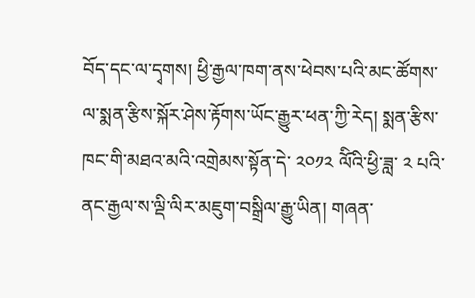བོད་དང་ལ་དྭགས། ཕྱི་རྒྱལ་ཁག་ནས་ཕེབས་པའི་མང་ཚོགས་ལ་སྨན་རྩིས་སྐོར་ཤེས་རྟོགས་ཡོང་རྒྱུར་ཕན་ཀྱི་རེད། སྨན་རྩིས་ཁང་གི་མཐའ་མའི་འགྲེམས་སྟོན་དེ་ ༢༠༡༢ ལོིའི་ཕྱི་ཟླ་ ༢ པའི་ནང་རྒྱལ་ས་ལྡི་ལིར་མཇུག་བསྒྲིལ་རྒྱུ་ཡིན། གཞན་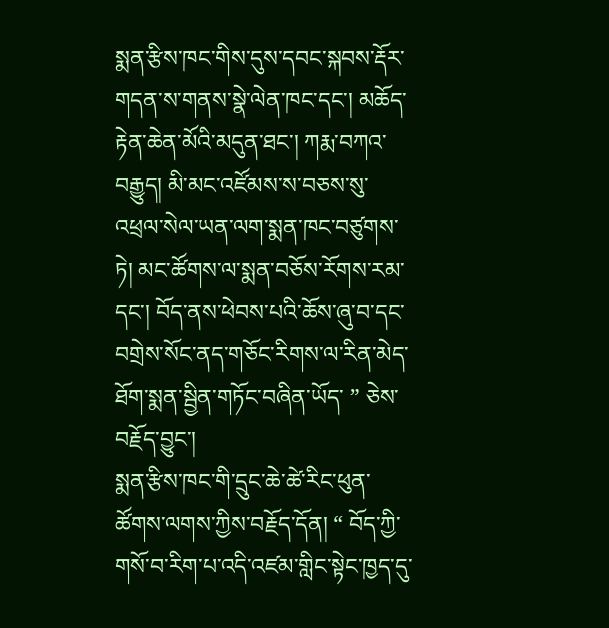སྨན་རྩིས་ཁང་གིས་དུས་དབང་སྐབས་རྡོར་གདན་ས་གནས་སྣེ་ལེན་ཁང་དང་། མཆོད་རྟེན་ཆེན་མོའི་མདུན་ཐང་། ཀརྨ་བཀའ་བརྒྱུད། མི་མང་འཛོམས་ས་བཅས་སུ་འཕྲལ་སེལ་ཡན་ལག་སྨན་ཁང་བཙུགས་ཏེ། མང་ཚོགས་ལ་སྨན་བཅོས་རོགས་རམ་དང་། བོད་ནས་ཕེབས་པའི་ཆོས་ཞུ་བ་དང་བགྲེས་སོང་ནད་གཅོང་རིགས་ལ་རིན་མེད་ཐོག་སྨན་སྦྱིན་གཏོང་བཞིན་ཡོད་ ” ཅེས་བརྗོད་བྱུང་།
སྨན་རྩིས་ཁང་གི་དྲུང་ཆེ་ཚེ་རིང་ཕུན་ཚོགས་ལགས་ཀྱིས་བརྗོད་དོན། “ བོད་ཀྱི་གསོ་བ་རིག་པ་འདི་འཛམ་གླིང་སྟེང་ཁྱད་དུ་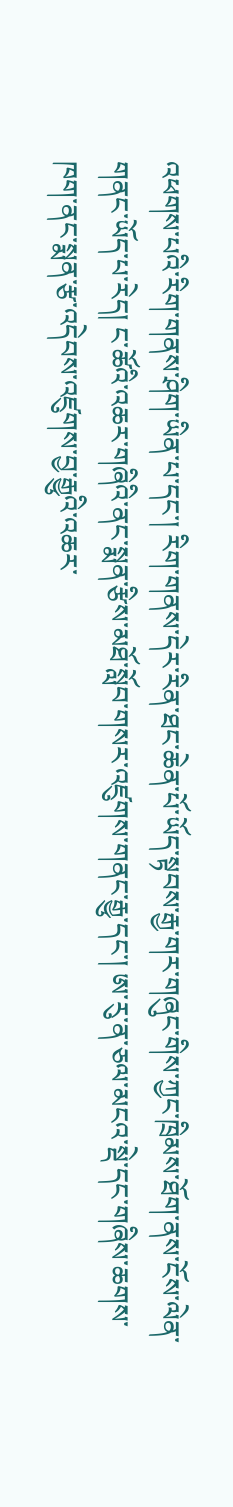འཕགས་པའི་རིག་གནས་ཤིག་ཡིན་པ་དང་། རིག་གནས་དེར་རིན་ཐང་ཆེན་པོ་ཡོད་སྟབས་རྒྱ་གར་གཞུང་གིས་ཀྱང་ཁྲིམས་ཐོག་ནས་ངོས་ལེན་གནང་ཡོད་པ་རེད། ང་ཚོའི་འཆར་གཞིའི་ནང་སྨན་རྩིས་མཐོ་སློབ་གསར་འཛུགས་གནང་རྒྱུ་དང་། ཨ་རུ་ན་ཅལ་མངའ་སྡེ་དང་གཞིས་ཆགས་ཁག་ནང་སྨན་རྩ་འདེབས་འཛུགས་བྱ་རྒྱུའི་འཆར་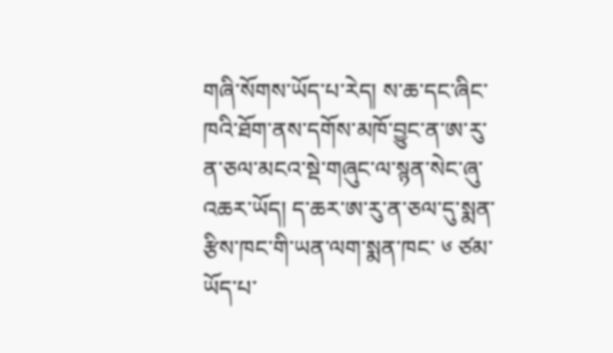གཞི་སོགས་ཡོད་པ་རེད། ས་ཆ་དང་ཞིང་ཁའི་ཐོག་ནས་དགོས་མཁོ་བྱུང་ན་ཨ་རུ་ན་ཅལ་མངའ་སྡེ་གཞུང་ལ་སྙན་སེང་ཞུ་འཆར་ཡོད། ད་ཆར་ཨ་རུ་ན་ཅལ་དུ་སྨན་རྩིས་ཁང་གི་ཡན་ལག་སྨན་ཁང་ ༦ ཙམ་ཡོད་པ་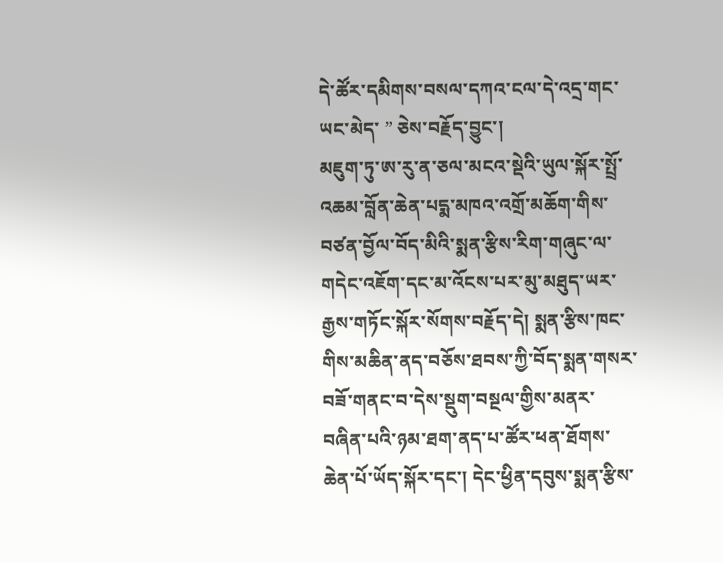དེ་ཚོར་དམིགས་བསལ་དཀའ་ངལ་དེ་འདྲ་གང་ཡང་མེད་ ” ཅེས་བརྗོད་བྱུང་།
མཇུག་ཏུ་ཨ་རུ་ན་ཅལ་མངའ་སྡེའི་ཡུལ་སྐོར་སྤྲོ་འཆམ་བློན་ཆེན་པདྨ་མཁའ་འགྲོ་མཆོག་གིས་བཙན་བྱོལ་བོད་མིའི་སྨན་རྩིས་རིག་གཞུང་ལ་གདེང་འཇོག་དང་མ་འོངས་པར་མུ་མཐུད་ཡར་རྒྱས་གཏོང་སྐོར་སོགས་བརྗོད་དེ། སྨན་རྩིས་ཁང་གིས་མཆིན་ནད་བཅོས་ཐབས་ཀྱི་བོད་སྨན་གསར་བཟོ་གནང་བ་དེས་སྡུག་བསྔལ་གྱིས་མནར་བཞིན་པའི་ཉམ་ཐག་ནད་པ་ཚོར་ཕན་ཐོགས་ཆེན་པོ་ཡོད་སྐོར་དང་། དེང་ཕྱིན་དབུས་སྨན་རྩིས་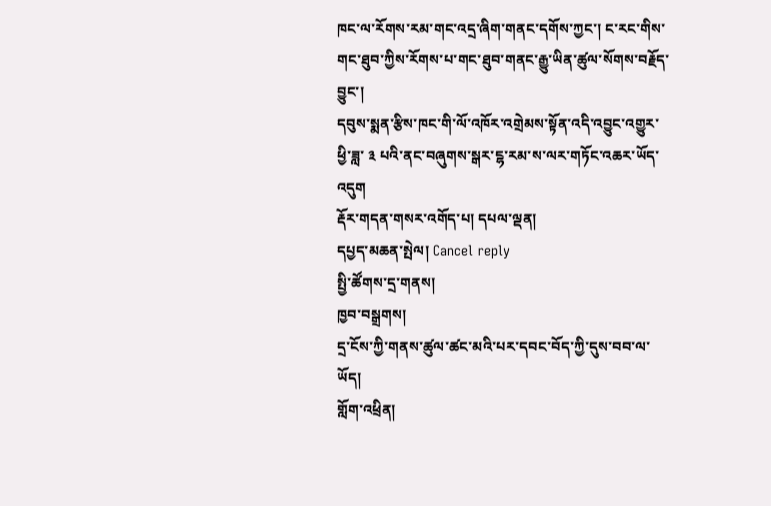ཁང་ལ་རོགས་རམ་གང་འདྲ་ཞིག་གནང་དགོས་ཀྱང་། ང་རང་གིས་གང་ཐུབ་ཀྱིས་རོགས་པ་གང་ཐུབ་གནང་རྒྱུ་ཡིན་ཚུལ་སོགས་བརྗོད་བྱུང་།
དབུས་སྨན་རྩིས་ཁང་གི་ལོ་འཁོར་འགྲེམས་སྟོན་འདི་འབྱུང་འགྱུར་ཕྱི་ཟླ་ ༣ པའི་ནང་བཞུགས་སྒར་ངྷ་རམ་ས་ལར་གཏོང་འཆར་ཡོད་འདུག
རྡོར་གདན་གསར་འགོད་པ། དཔལ་ལྡན།
དཔྱད་མཆན་སྤེལ། Cancel reply
སྤྱི་ཚོགས་དྲ་གནས།
ཁྱབ་བསྒྲགས།
དྲ་ངོས་ཀྱི་གནས་ཚུལ་ཚང་མའི་པར་དབང་བོད་ཀྱི་དུས་བབ་ལ་ཡོད།
གློག་འཕྲིན།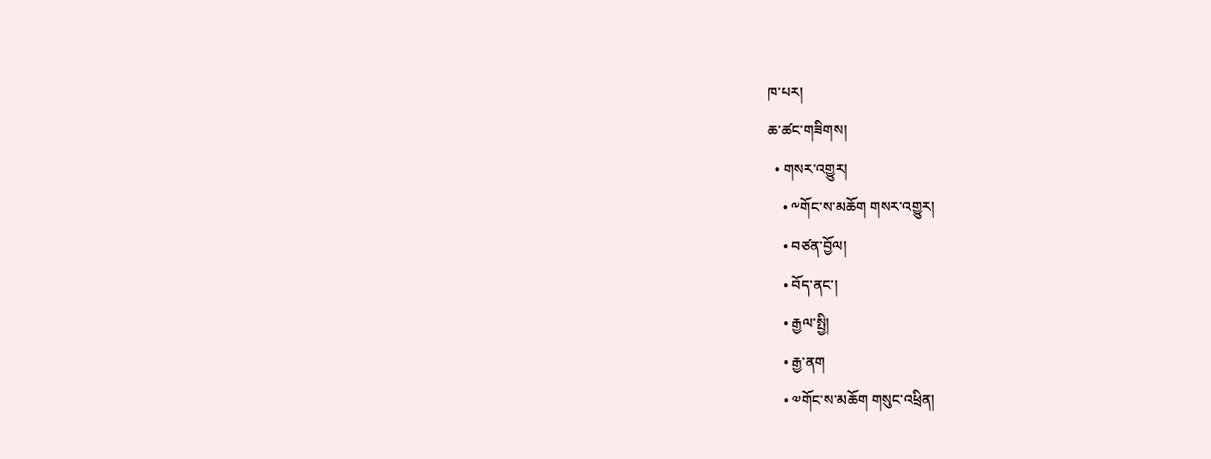ཁ་པར།
ཆ་ཚང་གཟིགས།
  • གསར་འགྱུར།
    • ༸གོང་ས་མཆོག གསར་འགྱུར།
    • བཙན་བྱོལ།
    • བོད་ནང་།
    • རྒྱལ་སྤྱི།
    • རྒྱ་ནག
    • ༧གོང་ས་མཆོག གསུང་འཕྲིན།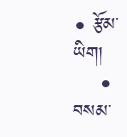• རྩོམ་ཡིག།
    • བསམ་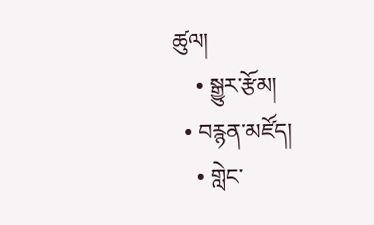ཚུལ།
    • སྒྱུར་རྩོམ།
  • བརྙན་མཛོད།
    • གླེང་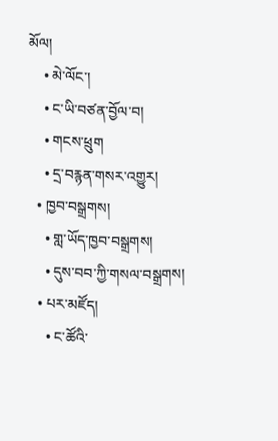མོལ།
    • མེ་ལོང་།
    • ང་ཡི་བཙན་བྱོལ་བ།
    • གངས་ཕྲུག
    • དྲ་བརྙན་གསར་འགྱུར།
  • ཁྱབ་བསྒྲགས།
    • གླ་ཡོད་ཁྱབ་བསྒྲགས།
    • དུས་བབ་ཀྱི་གསལ་བསྒྲགས།
  • པར་མཛོད།
    • ང་ཚོའི་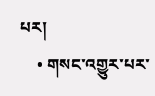པར།
    • གསང་འགྱུར་པར་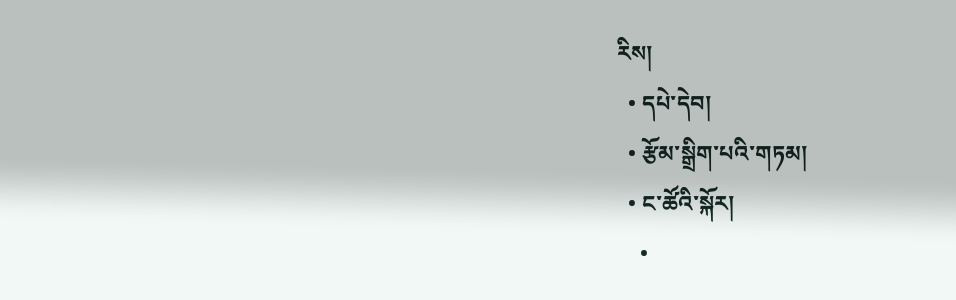རིས།
  • དཔེ་དེབ།
  • རྩོམ་སྒྲིག་པའི་གཏམ།
  • ང་ཚོའི་སྐོར།
    •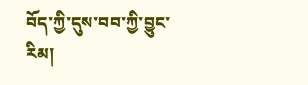བོད་ཀྱི་དུས་བབ་ཀྱི་བྱུང་རིམ།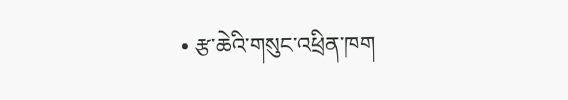• རྩ་ཆེའི་གསུང་འཕྲིན་ཁག